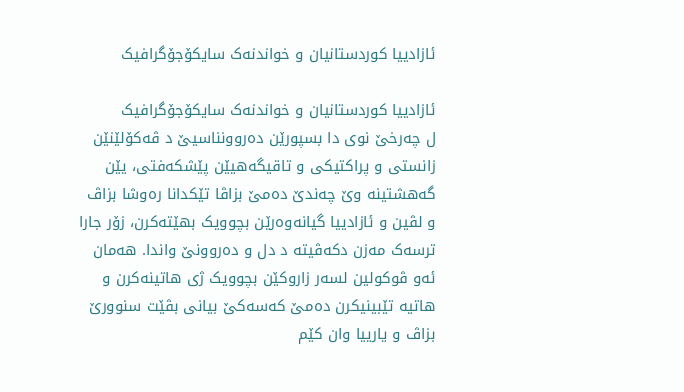ئازادییا کوردستانیان و خواندنەک سایکۆجۆگرافیک

ئازادییا کوردستانیان و خواندنەک سایکۆجۆگرافیک
ل چەرخێ نوی دا بسپورێن دەروونناسیێ د ڤەکۆلێنێن زانستی و پراکتیکی و تاقیگەھیێن پێشکەفتی، یێن گەھشتینە وێ چەندێ دەمێ بزاڤا تێکدانا رەوشا بزاڤ و لڤین و ئازادییا گیانەوەرێن بچوویک بھێتەکرن، زۆر جارا ترسەک مەزن دکەڤیتە د دل و دەروونێ واندا. ھەمان ئەو ڤوکولین لسەر زاروکێن بچوویک ژی ھاتینەکرن و ھاتیە تێبینیکرن دەمێ کەسەکێ بیانی بڤێت سنوورێ بزاڤ و یارییا وان کێم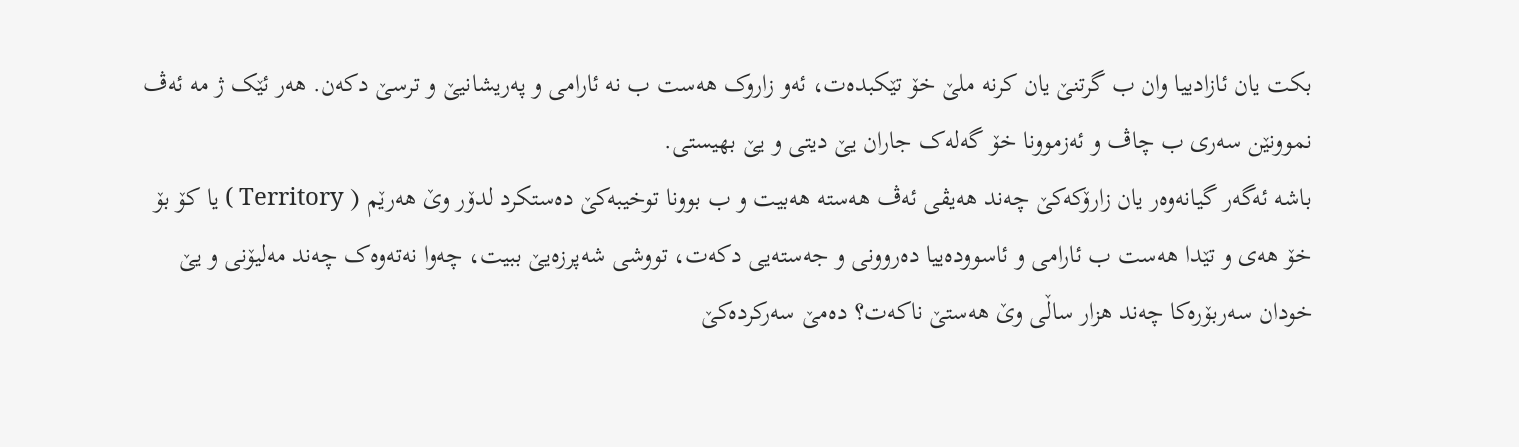بکت یان ئازادییا وان ب گرتنێ یان کرنە ملێ خۆ تێکبدەت، ئەو زاروک ھەست ب نە ئارامی و پەریشانیێ و ترسێ دکەن. ھەر ئێک ژ مە ئەڤ نموونێن سەری ب چاڤ و ئەزموونا خۆ گەلەک جاران یێ دیتی و یێ بھیستی.
باشە ئەگەر گیانەوەر یان زارۆکەکێ چەند ھەیڤی ئەڤ ھەستە ھەبیت و ب بوونا توخیبەکێ دەستکرد لدۆر وێ ھەرێم ( Territory ) یا کۆ بۆ خۆ ھەی و تێدا ھەست ب ئارامی و ئاسوودەییا دەروونی و جەستەیی دکەت، تووشی شەپرزەیێ ببیت، چەوا نەتەوەک چەند مەلیۆنی و یێ خودان سەربۆرەکا چەند ھزار ساڵی وێ ھەستێ ناکەت؟ دەمێ سەرکردەکێ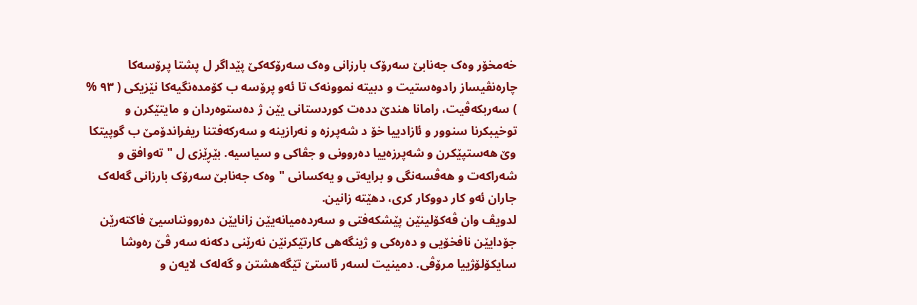خەمخۆر وەک جەنابێ سەرۆک بارزانی وەک سەرۆکەکێ پێداگر ل پشتا پرۆسەکا چارەنڤیساز رادوەستیت و دبیتە نموونەک تا ئەو پرۆسە ب کۆمدەنگیەکا نێزیکی ( ٩٣ % ) سەربکەڤیت، رامانا ھندێ ددەت کوردستانی یێن ژ دەستوەردان و مایتێکرن و توخیبکرنا سنوور و ئازادییا خۆ د شەپرزە و نەرازینە و سەرکەفتنا ریفراندۆمێ ب گوپیتکا وێ ھەستپێکرن و شەپرزەییا دەروونی و جڤاکی و سیاسیە. بێڕێزی ل " تەوافق و شەراکەت و ھەڤسەنگی و برایەتی و یەکسانی "وەک جەنابێ سەرۆک بارزانی گەلەک جاران ئەو کار دووکار کری، دھێتە زانین.
لدویڤ وان ڤەکۆلینێن پێشکەفتی و سەردەمیانەیێن زانایێن دەروونناسیێ فاکتەرێن جۆدایێن نافخۆیی و دەرەکی و ژینگەھی کارتێکرنێن نەرێنی دکەنە سەر ڤێ رەوشا سایکۆلۆژییا مرۆڤی. دمینیت لسەر ئاستێ تێگەھشتن و گەلەک لایەن و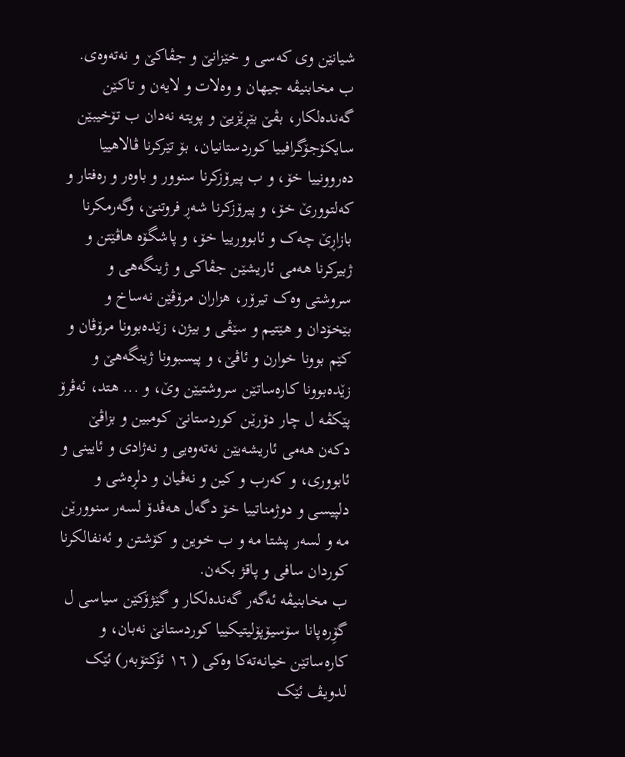شیانێن وی کەسی و خێزانێ و جڤاکێ و نەتەوەی.
ب مخابنیڤە جیھان و وەلات و لایەن و تاکێن گەندەلکار، بڤێ بێڕێزیێ و پویتە نەدان ب تۆخیبێن سایکۆجۆگرافییا کوردستانیان، بۆ تێرکرنا ڤالاھییا دەروونییا خۆ، و ب پیرۆزکرنا سنوور و باوەر و رەفتار و کەلتوورێ خۆ، و پیرۆزکرنا شەڕ فروتنێ، وگەرمکرنا بازاڕێ چەک و ئابوورییا خۆ، و پاشگۆە ھاڤێتن و ژبیرکرنا ھەمی ئاریشێن جڤاکی و ژینگەھی و سروشتی وەک تیرۆر، ھزاران مرۆڤێن نەساخ و بێخۆدان و ھێتیم و سێڤی و بیژن، زێدەبوونا مرۆڤان و کێم بوونا خوارن و ئاڤێ، و پیسبوونا ژینگەھێ و زێدەبوونا کارەساتێن سروشتیێن وێ، و ... ھتد، ئەڤرۆ پێکڤە ل چار دۆرێن کوردستانێ کومبین و بزاڤێ دکەن ھەمی ئاریشەیێن نەتەوەیی و نەژادی و ئایینی و ئابووری، و کەرب و کین و نەڤیان و دلڕەشی و دلپیسی و دوژمناتییا خۆ دگەل ھەڤدۆ لسەر سنوورێن مە و لسەر پشتا مە و ب خوین و کۆشتن و ئەنفالکرنا کوردان سافی و پاقژ بکەن.
ب مخابنیڤە ئەگەر گەندەلکار و گێژۆکێن سیاسی ل گۆِرەپانا سۆسیۆپۆلیتیکییا کوردستانێ نەبان، و کارەساتێن خیانەتەکا وەکی ( ١٦ ئۆکتۆبەر) ئێک لدویڤ ئێک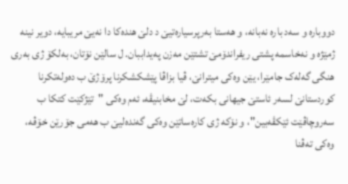دووبارە و سەد بارە نەبانە، و ھەستا بەرپرسیارەتیێ د دلێ ھندەکا دا نەیێ مریبایە، دویر نینە ژمێژە و نەخاسمە پشتی ریفراندۆمێ تشتێن مەزن پەیداببان. ل سالێن نۆتان، بەلکۆ ژی بەری ھنگی گەلەک جامێرا، یێن وەکی میترانێ، ڤیا بزاڤا پێشکشکرنا پرۆژێ ب دەولەتکرنا کوردستانێ لسەر ئاستێ جیھانی بکەت، لێ مخابنیڤە، ئەم وەکی "تێژکێت کتکا ب سەروچاڤێت ئێکڤەبین"، و نۆکە ژی کارەساتێن وەکی گەندەلیێ ب ھەمی جۆرێن خۆڤە، وەکی تەڤنا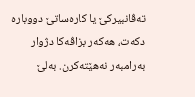تەڤانبیرکێ یا کارەساتێ دووبارە دکەت، ھەکەر بزاڤەکا دژوار بەرامبەر نەھێتەکرن. بەلێ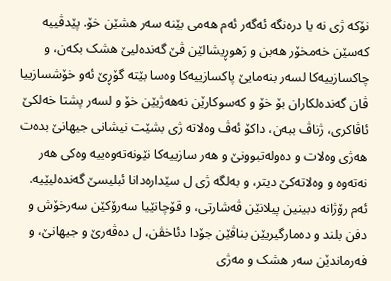نۆکە ژی نە یا درەنگە ئەگەر ئەم ھەمی بێنە سەر ھشێن خۆ. پێدڤییە کەسێن خەمخۆر ھەبن و رَھوڕیشالێن ڤێ گەندەلیێ ھشک بکەن، و چاکسازییەکا لسەر بنەمایێ پاکسازییەکا وەسا بێتە گۆڕێ ئەو خۆشسازییا ڤان گەندەلکاران بۆ خۆ و کەسوکارێن نەھەژیێن خۆ و لسەر پشتا خەلکێ ئاڤاکری، ژناڤ ببەن، داکۆ ئەڤ وەلاتە ژی بشێت نیشانی جیھانێ بدەت ھەژی وەلات و دەولەتبوونێ و ھەر سازییەکا نێونەتەوەییە وەکی ھەر نەتەوە و وەلاتەکێ دیتر، و بەلگە ژی ل سێدارەدانا ئبلیسێ گەندەلیێیە.
ئەم رۆژانە دبینین پیلانێن ڤەشارتی، و قۆچانێیا سەرۆکێن سەرخۆش و دفن بلند و دەمارگیریێن بناڤێن جۆدا دئاخڤن، ل دەڤەرێ و جیھانێ، و فەرماندێن سەر ھشک و مەژی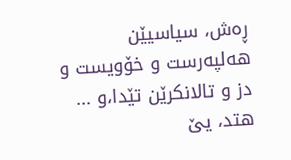ڕەش، سیاسیێن ھەلپەرست و خۆویست و دز و تالانکرێن تێدا،و ... ھتد، یێ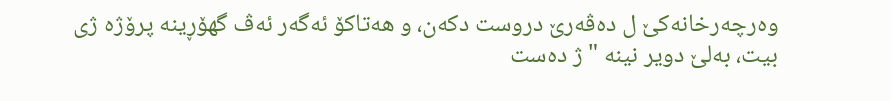وەرچەرخانەکێ ل دەڤەرێ دروست دکەن، و ھەتاکۆ ئەگەر ئەڤ گھۆڕینە پرۆژە ژی بیت، بەلێ دویر نینە " ژ دەست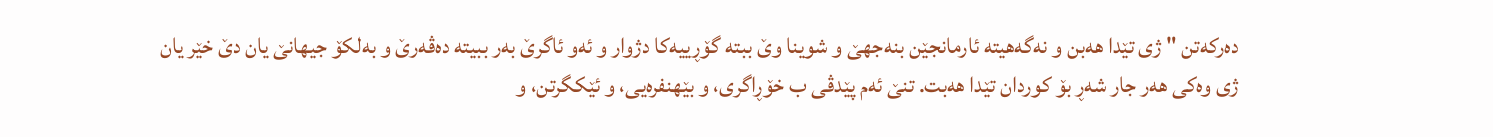دەرکەتن " ژی تێدا ھەبن و نەگەھیتە ئارمانجێن بنەجھێ و شوینا وێ ببتە گۆڕییەکا دژوار و ئەو ئاگرێ بەر ببیتە دەڤەرێ و بەلکۆ جیھانێ یان دێ خێر یان ژی وەکی ھەر جار شەڕ بۆ کوردان تێدا ھەبت. تنێ ئەم پێدڤی ب خۆڕاگری، و بێھنفرەیی، و ئێکگرتن، و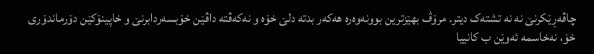چاڤەڕێکرنێ نە نە تشتەک دیتر. مرۆڤ بھێزترین بوونەوەرە ھەکەر بدتە دلێ خۆە و نەکەڤتە داڤێن خۆبسەردابرنێ و خاپینۆکێن دۆرماندۆری خۆ، نەخاسمە ئەوێن ب کانییا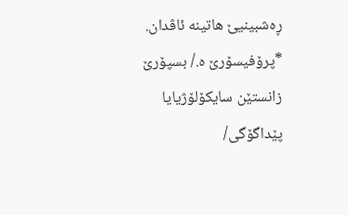ڕەشبینیێ ھاتینە ئاڤدان.
*پرۆفیسۆرێ ە./ بسپۆرێ زانستێن سایکۆلۆژیایا پێداگۆگی/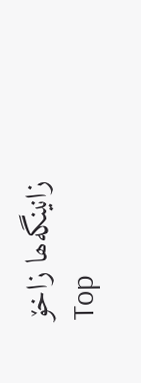زانینگەھا زاخۆ
Top